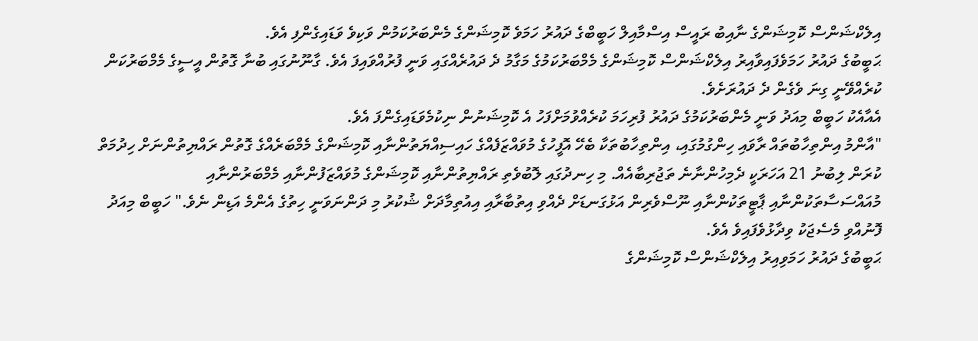އިލެކްޝަންސް ކޮމިޝަންގެ ނާއިބު ރައީސް އިސްމާއިލް ހަބީބްގެ ދައުރު ހަމަވެ ކޮމިޝަންގެ މެންބަރުކަމުން ވަކިވެ ވަޑައިގެންފި އެވެ.
ޙަބީބުގެ ދައުރު ހަމަވެފައިވާއިރު އިލެކްޝަންސް ކޮމިޝަންގެ މެމްބަރުކަމުގެ މަގާމު ދެ ދައުރެއްގައި ވަނީ ފުރުއްވައިފަ އެވެ. ގާނޫނުގައި ބުނާ ގޮތުން އީސީގެ މެމްބަރުކަން ކުރެއްވޭނީ ގިނަ ވެގެން ދެ ދައުރަށެވެ.
އެއާއެކު ހަބީބް މިއަދު ވަނީ މެންބަރުކަމުގެ ދައުރު ފުރިހަމަ ކުރެއްވުމަށްފަހު އެ ކޮމިޝަނުން ނިކުމެވަޑައިގެންފަ އެވެ.
"އާންމު އިންތިހާބުތައް ރާވައި ހިންގުމުގައި، އިންތިހާބުތަކާ ބެހޭ އޮފީހުގެ މުވައްޒަފެއްގެ ހައިސިއްޔަތުންނާއި ކޮމިޝަންގެ މެމްބަރެއްގެ ގޮތުން ރައްޔިތުންނަށް ހިދުމަތް ކުރަން ލިބުނު 21 އަހަރަކީ ދެމިހުންނާނެ ތަޖުރިބާއެއް. މި ހިނދުގައި ލޮބުވެތި ރައްޔިތުންނާއި ކޮމިޝަންގެ މުވައްޒަފުންނާއި މެމްބަރުންނާއި މުއައްސަސާތަކުންނާއި ޕާޓީތަކުންނާއި ނޫސްވެރިން އަޅުގަނޑަށް ދެއްވި އިތުބާރާއި އިއުތިމާދަށް ޝުކުރު މި ދަންނަވަނީ ހިތުގެ އެންމެ އަޑިން ނެވެ." ހަބީބް މިއަދު ފޮނުއްވި މެސެޖަކު ވިދާޅުވެފައިވެ އެވެ.
ޙަބީބުގެ ދައުރު ހަމަވިއިރު އިލެކްޝަންސް ކޮމިޝަންގެ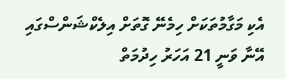އެކި މަގާމުތަކަށް ހިމެނޭ ގޮތަށް އިލެކްޝަންސްގައި އޭނާ ވަނީ 21 އަހަރު ހިދުމަތް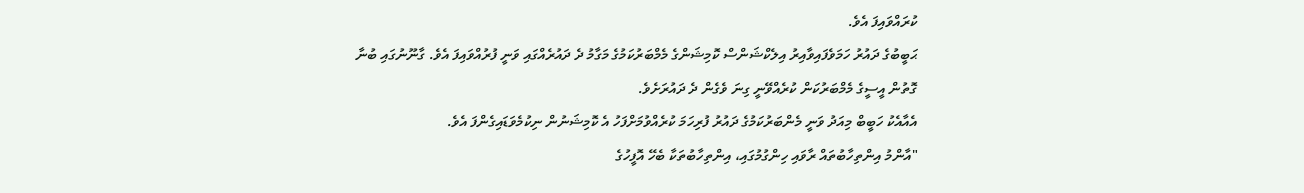ކުރައްވައިފަ އެވެ.
ޙަބީބުގެ ދައުރު ހަމަވެފައިވާއިރު އިލެކްޝަންސް ކޮމިޝަންގެ މެމްބަރުކަމުގެ މަގާމު ދެ ދައުރެއްގައި ވަނީ ފުރުއްވައިފަ އެވެ. ގާނޫނުގައި ބުނާ ގޮތުން އީސީގެ މެމްބަރުކަން ކުރެއްވޭނީ ގިނަ ވެގެން ދެ ދައުރަށެވެ.
އެއާއެކު ހަބީބް މިއަދު ވަނީ މެންބަރުކަމުގެ ދައުރު ފުރިހަމަ ކުރެއްވުމަށްފަހު އެ ކޮމިޝަނުން ނިކުމެވަޑައިގެންފަ އެވެ.
"އާންމު އިންތިހާބުތައް ރާވައި ހިންގުމުގައި، އިންތިހާބުތަކާ ބެހޭ އޮފީހުގެ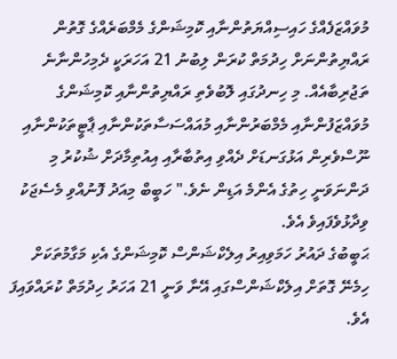މުވައްޒަފެއްގެ ހައިސިއްޔަތުންނާއި ކޮމިޝަންގެ މެމްބަރެއްގެ ގޮތުން ރައްޔިތުންނަށް ހިދުމަތް ކުރަން ލިބުނު 21 އަހަރަކީ ދެމިހުންނާނެ ތަޖުރިބާއެއް. މި ހިނދުގައި ލޮބުވެތި ރައްޔިތުންނާއި ކޮމިޝަންގެ މުވައްޒަފުންނާއި މެމްބަރުންނާއި މުއައްސަސާތަކުންނާއި ޕާޓީތަކުންނާއި ނޫސްވެރިން އަޅުގަނޑަށް ދެއްވި އިތުބާރާއި އިއުތިމާދަށް ޝުކުރު މި ދަންނަވަނީ ހިތުގެ އެންމެ އަޑިން ނެވެ." ހަބީބް މިއަދު ފޮނުއްވި މެސެޖަކު ވިދާޅުވެފައިވެ އެވެ.
ޙަބީބުގެ ދައުރު ހަމަވިއިރު އިލެކްޝަންސް ކޮމިޝަންގެ އެކި މަގާމުތަކަށް ހިމެނޭ ގޮތަށް އިލެކްޝަންސްގައި އޭނާ ވަނީ 21 އަހަރު ހިދުމަތް ކުރައްވައިފަ އެވެ.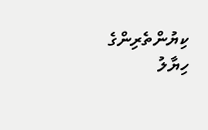ކިޔުންތެރިންގެ ހިޔާލު